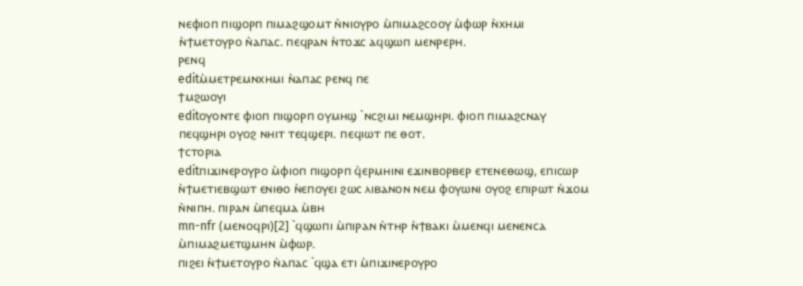ⲛⲉⲫⲓⲟⲡ ⲡⲓϣⲟⲣⲡ ⲡⲓⲙⲁϩϣⲟⲙⲧ ⲛ̀ⲛⲓⲟⲩⲣⲟ ⲙ̀ⲡⲓⲙⲁϩⲥⲟⲟⲩ ⲙ̀ⲫⲱⲣ ⲛ̀ⲭⲏⲙⲓ ⲛ̀ϯⲙⲉⲧⲟⲩⲣⲟ ⲛ̀ⲁⲡⲁⲥ. ⲡⲉϥⲣⲁⲛ ⲛ̀ⲧⲟϫⲥ ⲁϥϣⲱⲡ ⲙⲉⲛⲣⲉⲣⲏ.
ⲣⲉⲛϥ
editⲙ̀ⲙⲉⲧⲣⲉⲙⲛⲭⲏⲙⲓ ⲛ̀ⲁⲡⲁⲥ ⲣⲉⲛϥ ⲡⲉ
ϯⲙϩⲱⲟⲩⲓ
editⲟⲩⲟⲛⲧⲉ ⲫⲓⲟⲡ ⲡⲓϣⲟⲣⲡ ⲟⲩⲙⲏϣ `ⲛⲥϩⲓⲙⲓ ⲛⲉⲙϣⲏⲣⲓ. ⲫⲓⲟⲡ ⲡⲓⲙⲁϩⲥⲛⲁⲩ ⲡⲉϥϣⲏⲣⲓ ⲟⲩⲟϩ ⲛⲏⲓⲧ ⲧⲉϥϣⲉⲣⲓ. ⲡⲉϥⲓⲱⲧ ⲡⲉ ⲑⲟⲧ.
ϯⲥⲧⲟⲣⲓⲁ
editⲡⲓϫⲓⲛⲉⲣⲟⲩⲣⲟ ⲙ̀ⲫⲓⲟⲡ ⲡⲓϣⲟⲣⲡ ϥ̀ⲉⲣⲙⲏⲓⲛⲓ ⲉϫⲓⲛⲃⲟⲣⲃⲉⲣ ⲉⲧⲉⲛⲉⲑⲱϣ, ⲉⲡⲓⲥⲱⲣ ⲛ̀ϯⲙⲉⲧⲓⲉⲃϣⲱⲧ ⲉⲛⲓⲑⲟ ⲛ̀ⲉⲡⲟⲩⲉⲓ ϩⲱⲥ ⲗⲓⲃⲁⲛⲟⲛ ⲛⲉⲙ ⲫⲟⲩⲱⲛⲓ ⲟⲩⲟϩ ⲉⲡⲓⲣⲱⲧ ⲛ̀ϫⲟⲙ ⲛ̀ⲛⲓⲡⲏ. ⲡⲓⲣⲁⲛ ⲙ̀ⲡⲉϥⲙⲁ ⲙ̀ⲃⲏ
mn-nfr (ⲙⲉⲛⲟϥⲣⲓ)[2] `ϥϣⲱⲡⲓ ⲙ̀ⲡⲓⲣⲁⲛ ⲛ̀ⲧⲏⲣ ⲛ̀ϯⲃⲁⲕⲓ ⲙ̀ⲙⲉⲛϥⲓ ⲙⲉⲛⲉⲛⲥⲁ ⲙ̀ⲡⲓⲙⲁϩⲙⲉⲧϣⲙⲏⲛ ⲙ̀ⲫⲱⲣ.
ⲡⲓϩⲉⲓ ⲛ̀ϯⲙⲉⲧⲟⲩⲣⲟ ⲛ̀ⲁⲡⲁⲥ `ϥϣⲁ ⲉⲧⲓ ⲙ̀ⲡⲓϫⲓⲛⲉⲣⲟⲩⲣⲟ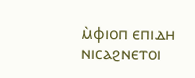ⲙ̀ⲫⲓⲟⲡ ⲉⲡⲓⲇⲏ ⲛⲓⲥⲁϩⲛⲉⲧⲟⲓ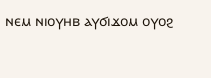ⲛⲉⲙ ⲛⲓⲟⲩⲏⲃ ⲁⲩϭⲓϫⲟⲙ ⲟⲩⲟϩ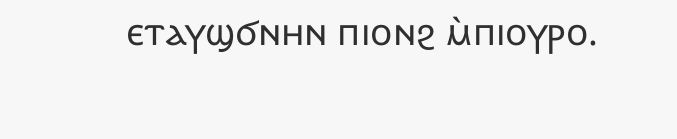ⲉⲧⲁⲩϣϭⲛⲏⲛ ⲡⲓⲟⲛϩ ⲙ̀ⲡⲓⲟⲩⲣⲟ.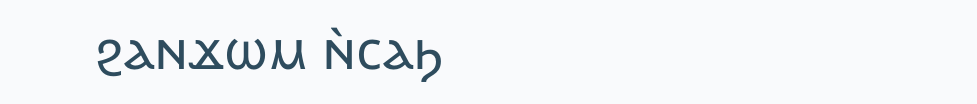ϩⲁⲛϫⲱⲙ ⲛ̀ⲥⲁϧ